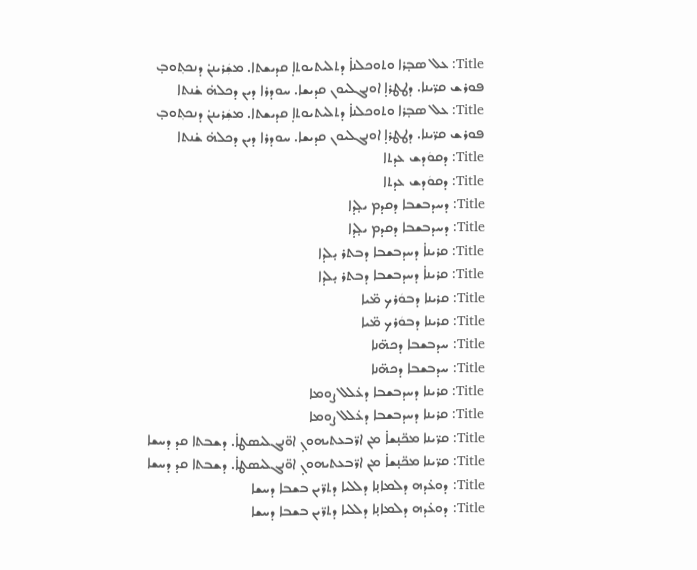Title: ܥܠ ܣܒ̣ܪܐ ܘܬܘܟܠܢܐ̇ ܕܬܠܝܬܝܘܬܐ̣ ܩܕܝܫܬܐ. ܡܫܲܪܝܢܢ̇ ܕܢܟܬ݂ܘܒ̣ ܦܘܪܫ ܩܪ̈ܝܢܐ. ܕܛܛܪܐ̣ ܐܘܢܓܠܝܘܢ ܩܕܝܫܐ. ܚܘܕܪܐ ܕܝܢ ܕܟܠܗ̇ ܫ̇ܢܬܐ
Title: ܥܠ ܣܒ̣ܪܐ ܘܬܘܟܠܢܐ̇ ܕܬܠܝܬܝܘܬܐ̣ ܩܕܝܫܬܐ. ܡܫܲܪܝܢܢ̇ ܕܢܟܬ݂ܘܒ̣ ܦܘܪܫ ܩܪ̈ܝܢܐ. ܕܛܛܪܐ̣ ܐܘܢܓܠܝܘܢ ܩܕܝܫܐ. ܚܘܕܪܐ ܕܝܢ ܕܟܠܗ̇ ܫ̇ܢܬܐ
Title: ܕܩܘܿܕܫ ܥܕܬܐ
Title: ܕܩܘܿܕܫ ܥܕܬܐ
Title: ܕܚܕܒܫܒܐ ܕܩܕܡ ܝܠ̣ܕܐ
Title: ܕܚܕܒܫܒܐ ܕܩܕܡ ܝܠ̣ܕܐ
Title: ܩܪܝܢܐ̇ ܕܚܕܒܫܒܐ ܕܒܬܪ ܝ̣ܠܕܐ
Title: ܩܪܝܢܐ̇ ܕܚܕܒܫܒܐ ܕܒܬܪ ܝ̣ܠܕܐ
Title: ܩܪܝܢܐ ܕܒܘܿܪܟ ܡ̈ܝܐ
Title: ܩܪܝܢܐ ܕܒܘܿܪܟ ܡ̈ܝܐ
Title: ܚܕܒܫܒܐ ܕܟܗ̈ܢܐ
Title: ܚܕܒܫܒܐ ܕܟܗ̈ܢܐ
Title: ܩܪܝܢܐ ܕܚܕܒܫܒܐ ܕܥ̇ܠܠ ܨܘܡܐ
Title: ܩܪܝܢܐ ܕܚܕܒܫܒܐ ܕܥ̇ܠܠ ܨܘܡܐ
Title: ܩܪ̈ܝܢܐ ܡܟ̈ܢ̣ܫܐ̇ ܡܢ ܐܪ̈ܒܥܬܝܗܘܢ̣ ܐܘ̈ܢܓܠܝܣܛܐ̇. ܕܫܒܬܐ ܩܕ ܕܚܫܐ
Title: ܩܪ̈ܝܢܐ ܡܟ̈ܢ̣ܫܐ̇ ܡܢ ܐܪ̈ܒܥܬܝܗܘܢ̣ ܐܘ̈ܢܓܠܝܣܛܐ̇. ܕܫܒܬܐ ܩܕ ܕܚܫܐ
Title: ܕܘܥ̇ܕܗ ܕܠܡܐܢ̣ܐ ܕܠܠܝܐ ܕܬܪ̈ܝܢ ܒܫܒܐ ܕܚܫܐ
Title: ܕܘܥ̇ܕܗ ܕܠܡܐܢ̣ܐ ܕܠܠܝܐ ܕܬܪ̈ܝܢ ܒܫܒܐ ܕܚܫܐ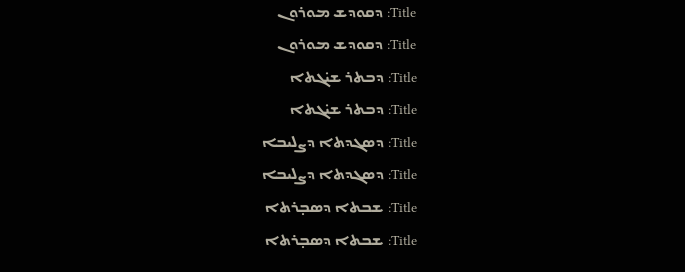Title: ܕܩܘܕܫ ܡܘܪܘܢ
Title: ܕܩܘܕܫ ܡܘܪܘܢ
Title: ܕܒܬܪ ܫܝ̇ܓܬܐ
Title: ܕܒܬܪ ܫܝ̇ܓܬܐ
Title: ܕܣܓܕܬܐ ܕܨܠܝܒܐ
Title: ܕܣܓܕܬܐ ܕܨܠܝܒܐ
Title: ܫܒܬܐ ܕܣܒ̣ܪܬܐ
Title: ܫܒܬܐ ܕܣܒ̣ܪܬܐ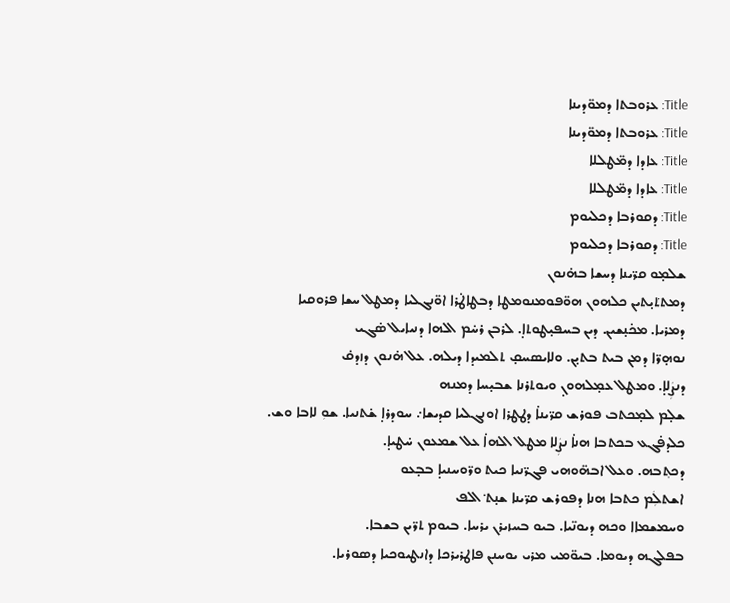Title: ܥܪܘܒܬܐ ܕܡܘ̈ܕܝܢܐ
Title: ܥܪܘܒܬܐ ܕܡܘ̈ܕܝܢܐ
Title: ܥܐܕܐ ܕܡ̈ܛܠܠܐ
Title: ܥܐܕܐ ܕܡ̈ܛܠܠܐ
Title: ܕܩܘܪܒܐ ܕܟܠܝܘܡ
Title: ܕܩܘܪܒܐ ܕܟܠܝܘܡ
ܫܠܡ̣ܘ ܩܪ̈ܝܢܐ ܕܚܫܐ ܒܗ̇ܢܘܢ
ܕܡܬܬ݁ܝ̣ܬܝܢ ܟܠܗܘܢ ܗܘ̈ܦܘܡܢܘܡܛܐ ܕܒܛܐܛ̇ܪܐ ܐܘ̈ܢܓܠܝܐ ܕܡܛܠ ܚܫܐ ܦܪܘܩܝܐ
ܕܡܪܝܐ. ܡܟ̇ܢ̣ܫܝܢ. ܕܝܢ ܒܚܦܝ̣ܛܘܬܐ̣. ܠܪܒܢ ܪܚ̇ܡ ܐܠܗܐ ܕܢܝܐܝܠ ܣ̇ܓܝ
ܢܘܗ̣ܪ̈ܐ ܕܡܢ ܒܝܬ ܒܬܝ̣ܢ. ܘܠܐܝܣܚܩ̣ ܬܠܡܝܕܐ ܕܝܠܗ. ܥܠ ܗ̇ܢܘܢ ܕܙܕܩ̇
ܕܢܨܲܠܐ̣. ܘܡܛܠ ܥܡ̣ܠܗܘܢ̣ ܘܝܘܬܪܢܐ ܫܒܝ̣ܚܐ ܕܡܢܗ
ܫܠ̣ܡ ܠܡ̣ܟܬܒ ܦܘܪܫ ܩܪ̈ܝܢܐ̇ ܕܛܛܪܐ ܐܘܢܓܠܝܐ ܩܕܝܫܐ܇ ܚܘܕܪܐ̣ ܫ̇ܬܢܝܐ. ܫܘܼ ܠܐܒܐ ܘܫ.
ܟܠܕܦ̇ܓܥ ܒܟܬܒܐ ܗܢܐ̇ ܢܨܲܠܐ ܡܛܠ ܐܠܗܐ̇ ܥܠ ܫܡܥܘܢ ܚ̇ܛܝܐ̣.
ܕܟܬ݂ܒܗ. ܘܥܠ ܐܒܗ̈ܘܗܝ ܦܓܪ̈ܢܝܐ ܟܝܬ ܘܪ̈ܘܚܢܝܐ̣ ܒܒ̣ܥܘ
ܐܫܬܠܲܡ ܟܬܒܐ ܗܢܐ ܕܦܘܪܫ ܩܪ̈ܝܢܐ ܫܢ̣ܬ݀ ܐܠܦ
ܘܚܡܫܡܐܐ ܘܟܗ ܕܝܘܢ̈ܝܐ. ܒܝܘ ܒܚܙܝܪܢ ܝܪܚܐ. ܒܝܘܡ ܬܪ̈ܝܢ ܒܫܒܐ.
ܒܦܠܓܗ ܕܝܘܡܐ. ܒܝܘ̈ܡܝ ܡܪܝ ܝܘܚܢܢ ܦܐܛܪܝܪܟܐ ܕܐܢܛܝܘܟܝܐ ܕܣܘܪܝܐ.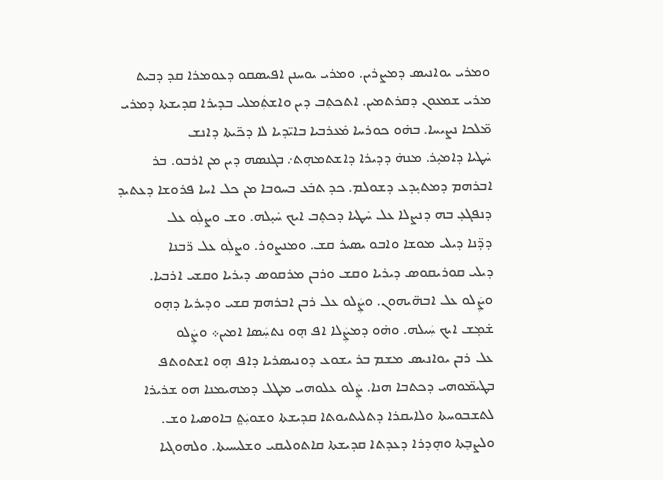ܘܡܪܝ ܝܘܐܢܝܣ ܕܡܨܪܝܢ. ܘܡܪܝ ܝܘܚܢܢ ܐܦܝܣܩܘ ܕܥܘܡܪܐ ܩܕ ܕܒܝܬ
ܡܪܝ ܫܡܥܘܢ ܕܩܪܬܡܝܢ. ܐܬܟܬ݂ܒ ܕܝܢ ܘܐܫܬܲܡܠܝ ܒܕܝܪܐ ܩܕܝܫܬܐ ܕܡܪܝ
ܡ̈ܠܟܐ ܢܨܝܚܐ. ܒܗ̇ܘ ܟܘܪܚܐ ܡ̇ܥܪܒܝܐ ܒܐܝ̈ܕܝܐ ܠܐ ܕܟ̈ܝܬܐ ܕܐܢܫ
ܚ̇ܛܝܐ ܕܐܡܝ̣ܪ. ܡܢܗ̇ ܕܕܝܪܐ ܕܐܫܬܡܗ̣ܬ܇ ܒܓܢܣܗ ܕܝܢ ܡܢ ܐܪܒܘ. ܒܪ
ܐܒܪܗܡ ܕܡܬܝ̣ܕܥ ܕܫܘܠܡ. ܟܕ ܬܒ̇ܥ ܒܚܘܒܐ ܡܢ ܟܠ ܐܚܐ ܦܪܘܫܐ ܕܥܬܝܕ
ܕܢܦܓܥ̣ ܒܗ ܕܢܨܠܐ ܥܠ ܚ̇ܛܝܐ ܕܟܬ̣ܒ ܐܝܟ ܚ̇ܝ̣ܠܗ. ܘܫ ܘܨܠܲܘ ܥܠ
ܕܕ̈ܢܐ ܕܝܠܝ ܡܘܫܐ ܘܐܒܘ ܝܣܝܪ ܩܫ. ܘܡܢܨܘܪ. ܘܨܠܲܘ ܥܠ ܪ̈ܒܢܐ
ܕܝܠܝ ܩܘܪܝܩܘܣ ܕܝܪܝܐ ܘܩܫ ܘܪܒܢ ܡܪܩܘܣ ܕܝܪܝܐ ܘܩܫܝ ܐܪܒܝܐ.
ܘܨܲܠܘ ܥܠ ܐܒܗ̈ܝܗܘܢ. ܘܨܲܠܘ ܥܠ ܪܒܢ ܐܒܪܗܡ ܩܫܝ ܘܕܝܪܝܐ ܕܗ̣ܘ
ܫ̇ܡ̣ܫ ܐܝܟ ܚܲܝܠܗ. ܘܗ̇ܘ ܕܡܨܲܠܐ ܐܦ ܗ̣ܘ ܢܬܚܲܣܐ ܐܡܝܢ܀ ܘܨܲܠܘ
ܥܠ ܪܒܢ ܝܘܐܢܝܣ ܡܫܡ ܒܪ ܝܫܘܥ ܕܘܢܝܣܪܝܐ ܕܐܦ ܗ̣ܘ ܐܫܬܘܬܦ
ܒܛܝܡ̈ܘܗܝ ܕܟܬܒܐ ܗܢܐ. ܨܲܠܘ ܥܠܘܗܝ ܡܛܠ ܕܡܗܝܡܢܐ ܗܘ ܫܪܝܪܐ
ܠܬܫܒܘܚܬܐ ܘܠܐܝܩܪܐ ܕܬܠܝܬܝܘܬܐ ܩܕܝܫܬܐ ܘܫܘܝܲܬ݀ ܒܐܘܣܝܐ ܘܫ.
ܘܠܨܒ̣ܬܐ ܘܗ̣ܕܪܐ ܕܥܕܬܐ ܩܕܝܫܬܐ ܩܐܬܘܠܝܩܝ ܘܫܠܝܚܝܬܐ. ܘܠܗܘܓܝܐ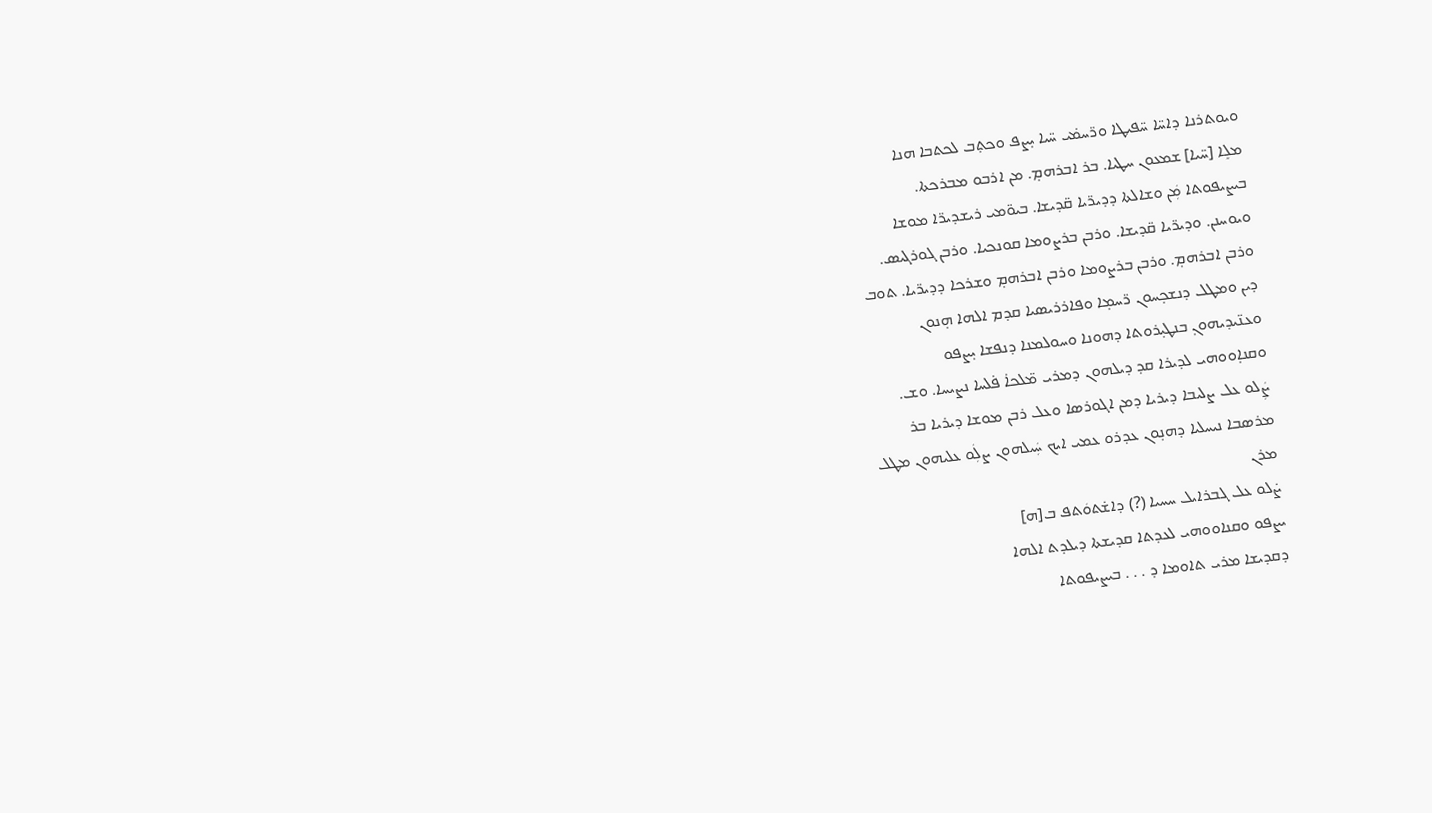ܘܝܘܬܪܢܐ ܕܐܚ̈ܐ ܚ̈ܦܝܛܐ ܘܪ̈ܚܡ̇ܝ ܚ̈ܝܐ ܝ̣ܨܦ ܘܟܬ̣ܒ ܠܟܬܒܐ ܗܢܐ
ܡܠܸܐ [ܚ̈ܝܐ] ܫܡܥܘܢ ܚܛܝܐ. ܒܪ ܐܒܪܗܡ̣. ܡܢ ܐܪܒܘ ܡܒܪܟܬܐ.
ܒܝܨܝܦܘܬܐ ܡܲܢ ܘܫܐܠܬܐ ܕܕܝܪ̈ܝܐ ܩ̈ܕܝܫܐ. ܒܝܘ̈ܡܝ ܪܝܫܕܝܪ̈ܐ ܡܘܫܐ
ܘܝܘܚܢܢ. ܘܕܝܪ̈ܝܐ ܩ̈ܕܝܫܐ. ܘܪܒܢ ܒܪܨܘܡܐ ܩܘܢܟܝܐ. ܘܪܒܢ ܓܘܪܓܝܣ.
ܘܪܒܢ ܐܒܪܗܡ̣. ܘܪܒܢ ܒܪܨܘܡܐ ܘܪܒܢ ܐܒܪܗܡ̣ ܘܫܪܟܐ ܕܕܝܪ̈ܝܐ. ܬܘܒ
ܕܝܢ ܘܡܛܠ ܕܢܫܟ̣ܚܘܢ ܪ̈ܚܡ̣ܐ ܘܦܐܪܪܝܣܝܐ ܩܕܡ ܐܠܗܐ ܗ̣ܢܘܢ
ܘܥܢ̈ܝܕܝܗܘܢ̣ ܒܢܛܝ̣ܪܘܬܐ ܕܗܘܢܐ ܘܚܘܠܡܢܐ ܕܢܦܫܐ ܝ̣ܨܦܘ
ܘܩܢܐ̣ܘܘܗܝ ܠܕܝܪܐ ܩܕ ܕܝܠܗܘܢ ܕܡܪܝ ܡ̈ܠܟܐ̇ ܦ̇ܠܚܐ ܢܨܝܚܐ. ܘܫ.
ܨܲܠܘ ܥܠ ܨܠܝܒܐ ܕܝܪܝܐ ܕܡܢ ܐܓܘܪܣܐ ܘܥܠ ܪܒܢ ܡܘܫܐ ܕܝܪܝܐ ܒܪ
ܡܪܣܒܐ ܢܝܚܠܝܐ ܕܗܢ̣ܘܢ ܥܕܪܘ ܥܡܝ ܐܝܟ ܚܲܝܠܗܘܢ ܨܠܲܘ ܥܠܝܗܘܢ ܡܛܠ
ܡܪܢ
ܨ̇ܠܘ ܥܠ ܓܒܪܐܝܠ ܚܚܝܐ (?) ܕܐܫ̇ܬܘܿܬܦ ܒ[ܗ]
ܝܨܦܘ ܘܩܢܐܘܘܗܝ ܠܥܕܬܐ ܩܕܝܫܬܐ ܕܝܠܕܬ ܐܠܗܐ
ܕܩܕܝܫܐ ܡܪܝ ܬܐܘܡܐ ܕ . . . ܒܝܨܝܦܘܬܐ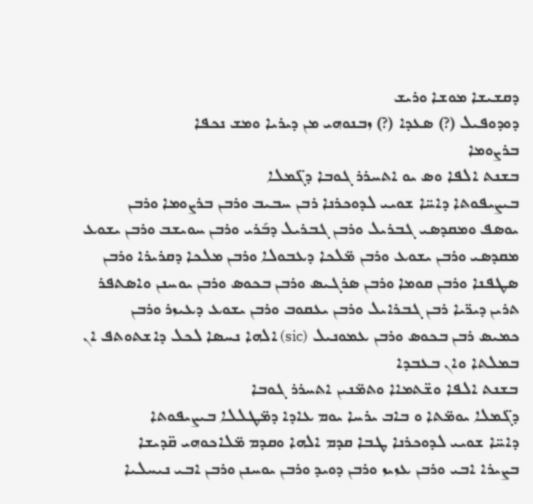ܕܩܫܝܫܐ ܡܘܫܐ ܘܪܝܫ
ܕܘܕܘܦܝܠ (?) ܣܥܕܐ (?) ܙܒܢܘܗܝ ܡܢ ܕܝܪܝܐ ܘܡܫ ܢܟܦܐ
ܒܪܨܘܡܐ
ܒܫܢܬ ܐܠܦܐ ܘܣ ܝܘ ܐܬܚܪܪ ܓܘܒܐ ܕܓ̈ܡܠܐ
ܒܝܨܝܦܘܬܐ ܕܐܚ̈ܐ ܫܘܝܝ ܠܕܘܟܪܢܐ ܪܒܢ ܚܒܝܒ ܘܪܒܢ ܒܪܨܘܡܐ ܘܪܒܢ
ܝܘܣܦ ܘܡܩܕܣܝ ܓܒܪܝܠ ܘܪܒܢ ܓܒܪܝܠ ܕܒܰܪܝ ܘܪܒܢ ܚܘܝܫܒ ܘܪܒܢ ܝܫܘܥ
ܡܩܕܣܝ ܘܪܒܢ ܝܫܘܥ ܘܪܒܢ ܡ̈ܠܟܐ ܕܥܒܘܠܐ ܘܪܒܢ ܡܠܟܐ ܕܩܪܝܪܐ ܘܪܒܢ
ܣܛܦܢܐ ܘܪܒܢ ܩܘܡܐ ܘܪܒܢ ܣܪܓܝܣ ܘܪܒܢ ܒܟܘܣ ܘܪܒܢ ܝܘܚܢܢ ܘܐܣܬܦܪ
ܬܪܝܢ ܕܝܪ̈ܝܐ ܪܒܢ ܓܒܪܐܝܠ ܘܪܒܢ ܝܥܩܘܒ ܘܪܒܢ ܝܫܘܥ ܕܥܝܙܪ ܘܪܒܢ
ܟܡܝܣ ܪܒܢ ܒܟܘܣ ܘܪܒܢ ܥܡܘܢܝܠ (sic) ܐܠܗܐ ܢܚܣܐ ܠܟܠ ܕܐܫܬܘܬܦ ܐܢ
ܒܡܠܬܐ ܘܐܢ ܒܥܒܕܐ
ܒܫܢܬ ܐܠܦܐ ܘܫ̈ܬܡܐܐ ܘܬܡ̈ܢܝܢ ܐܬܚܪܪ ܓܘܒܐ
ܕܓ̈ܡܠܐ ܝܘܡ̈ܬܐ ܘ ܒܐܒ ܝܪܚܐ ܝܘܡ ܥܐܕܐ ܕܡ̈ܛܠܠܐ ܒܝܨܝܦܘܬܐ
ܕܐܚ̈ܐ ܫܘܝܝ ܠܕܘܟܪܢܐ ܛܒܐ ܩܕܡ ܐܠܗܐ ܘܩܕܡ ܡ̈ܠܐܟܘܗܝ ܩ̈ܕܝܫܐ
ܒܨܝܪܐ ܐܒܝ ܘܪܒܢ ܥܙܝܙ ܘܪܒܢ ܕܘܝܕ ܘܪܒܢ ܝܘܚܢܢ ܘܪܒܢ ܐܒܝ ܢܝܚܠܝܐ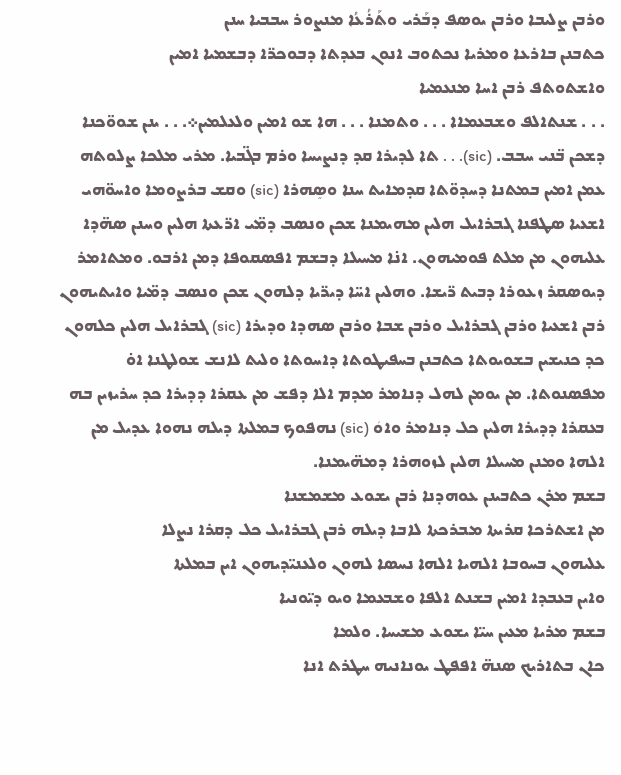ܘܪܒܢ ܨܠܝܒܐ ܘܪܒܢ ܝܘܣܦ ܕܒܰܪܝ ܘܬܰܪܳܥܳܐ ܡܢܨܘܪ ܚܒܒܝܐ ܚܢܢ
ܟܬܒܢܢ ܒܐܪܥܐ ܘܡܪܝܐ ܢܟܬܘܒ ܐܢܘܢ ܒܥܕܬܐ ܕܒܘܟܪ̈ܐ ܕܒܫܡܝܐ ܐܡܝܢ
ܘܐܫܬܘܬܦ ܪܒܢ ܐܚܐ ܡܢܥܡܝܐ
. . . ܫܢܬܐܠܦ ܘܫܒܥܡܐܐ . . . ܘܬܡܢܐ . . . ܗܐ ܫܘ ܐܡܝܢ ܘܠܥܠܡܝܢ܀. . . ܝܢܢ ܫܘܘ̈ܟܢܐ ܕܫܟܢ ܒ̈ܢܝ ܚܒܒ. (sic). . . ܬܐ ܠܕܝܪܐ ܩܕ ܕܢܨܝܚܐ ܘܪܡ ܒܓ̈ܒܝܐ. ܡܪܝ ܡܠܟܐ ܨܠܘܬܗ ܥܡܢ ܐܡܝܢ ܒܡܬܢܐ ܕܚܕܘ̈ܬܐ ܩܕܡܐܝܬ ܚܢܐ ܘܣܸܗܪܐ (sic) ܘܩܫ ܒܪܨܘܡܐ ܘܐܚܘ̈ܗܝ ܐܫܥܝܐ ܣܛܦܢܐ ܓܒܪܐܝܠ ܗܠܝܢ ܡܗܝܡܢܐ ܫܟܢ ܘܢܣܒ ܕܡ̈ܝ ܐܪ̈ܥܬܐ ܗܠܝܢ ܘܚܢܢ ܣܗ̈ܕܐ ܥܠܝܗܘܢ ܡܢ ܡܠܬ ܦܘܡܝܗܘܢ. ܐܢ̇ܐ ܡܚܝܠܐ ܕܒܫܡ ܐܦܣܩܘܦܐ ܕܡܢ ܐܪܒܘ. ܘܡܬܐܡܪ ܕܝܘܣܩܪ ܙܥܘܪܐ ܕܒܝܬ ܪ̈ܝܫܐ. ܘܗܠܝܢ ܐܚ̈ܐ ܕܝܪ̈ܝܐ ܕܠܗܘܢ ܫܟܢ ܘܢܣܒ ܕܡ̈ܝܐ ܘܐܝܬܝܗܘܢ ܪܒܢ ܐܫܥܝܐ ܘܪܒܢ ܓܒܪܐܝܠ ܘܪܒܢ ܫܒܐ ܘܪܒܢ ܣܗܕܐ ܘܕܝܪܐ (sic) ܓܒܪܐܝܠ ܗܠܝܢ ܟܠܗܘܢ ܟܕ ܟܢܝܫܝܢ ܒܫܘܝܘܬܐ ܟܬܒܢܢ ܒܚܦܝܛܘܬܐ ܕܐܚܘܬܐ ܘܠܝܬ ܠܐܢܫ ܫܘܠܛܢܐ ܐܘ̇ ܡܦܣܢܘܬܐ. ܡܢ ܝܘܡܢ ܠܗܠ ܕܢܐܡܪ ܡܕܡ ܐܠܐ ܕܦܫ ܡܢ ܥܩܪܐ ܕܕܝܪܐ ܟܕ ܚܪܝܙܝܢ ܒܗ ܒܥܩܪܐ ܕܕܝܪܐ ܗܠܝܢ ܟܠ ܕܢܐܡܪ ܘܐܘܿ (sic) ܢܗܦܘܟ ܒܡܠܬܐ ܕܝܠܗ ܢܗܘܐ ܥܕܝܠ ܡܢ ܐܠܗܐ ܘܡܢܢ ܡܚܝܠܐ ܗܠܝܢ ܠܙܘܗܪܐ ܕܡܗ̈ܝܡܢܐ.
ܒܫܡ ܡܪܢ ܟܬܒܝܢܢ ܥܘܗܕܢܐ ܪܒܢ ܝܫܘܥ ܡܫܡܫܢܐ
ܡܢ ܐܫܬܪܟܐ ܩܪܝܬܐ ܡܒܪܟܬܐ ܠܐܒܐ ܕܝܠܗ ܪܒܢ ܓܒܪܐܝܠ ܟܠ ܕܩܪܐ ܢܨܠܐ
ܥܠܝܗܘܢ ܒܚܘܒܐ ܐܠܗܝܐ ܐܠܗܐ ܢܚܣܐ ܠܗܘܢ ܘܠܥܢܝ̈ܕܝܗܘܢ ܐܝܢ ܒܡܠܬܐ
ܘܐܝܢ ܒܥܒܕܐ ܐܡܝܢ ܒܫܢܬ ܐܠܦܐ ܘܫܒܥܡܐ ܘܝܘ ܕܝ̈ܘܢܝܐ
ܒܫܡ ܡܪܝܐ ܡܥܝܢ ܚܝ̈ܐ ܝܫܘܥ ܡܫܝܚܐ. ܘܠܡܐ
ܟܐܢ ܒܬܐܪܝܟ ܣܢܗ̈ ܐܦܦܛ ܝܘܢܐܢܝܗ ܚܛܪܬ ܐܢܐ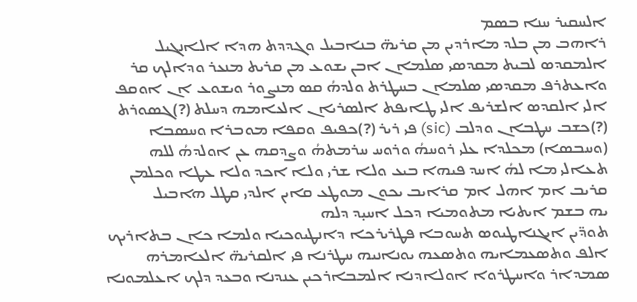ܐܠܚܩܝܪ ܚܢܐ ܒܣܡ
ܪܐܗܒ ܡܢ ܒܠܕ ܡܐܪܕܝܢ ܡܢ ܩܪܝܗ̈ ܒܢܐܒܝܠ ܘܓܕܕܬ ܗܕܐ ܐܠܐܢܓܝܠ
ܐܠܡܩܕܣ ܠܒܝܬ ܡܩܕܣܝ ܣܠܡܐܢ ܐܒܢ ܝܫܘܥ ܡܢ ܩܪܝܬ ܡܢܥܪ ܘܕܐܠܟ ܩܪ
ܘܐܥܬܪܦ ܡܩܕܣܝ ܣܠܡܐܢ ܒܚܛܪܬ ܘܠܕܗܳ ܩܣ ܡܢܨܘܪ ܘܝܫܘܥ ܐܢ ܐܘܩܦ
ܐܠܝ ܐܠܩܕܣ ܐܠܫܪܝܦ ܐܠܝ ܛܐܝܦܬ ܐܠܣܪܝܐܢ ܐܠܥܐܡܗ ܕܚܠܬ (?)ܓܣܘܪܬ
(?)ܟܫܒ ܚܛܒܐܢ ܘܕܠܒ (sic) ܦܝ ܪܝܪ (?)ܟܦܝܦ ܘܩܦܐ ܡܘܒܪܐ ܘܚܣܒܐ
(ܘܚܒܣܐ) ܡܟܠܕܐ ܥܠܝ ܪܘܚܗܳ ܘܪܘܚ ܚܪܡܬܗܳ ܘܨܕܩܗ ܥܢ ܐܘܠܕܗܳ ܠܠܗ
ܬܥܐܠܝ ܡܐ ܠܗܳ ܐܚܕ ܦܝܗܐ ܒܝܥ ܘܠܐ ܫܪܝ ܘܠܐ ܐܟܕ ܘܠܐ ܥܛܐ ܘܟܠܡܢ
ܩܪܝܒ ܐܡ ܐܗܠ ܐܡ ܩܪܐܝܒ ܝܟܘܢ ܡܘܛܥ ܩܐܝܢ ܐܠܕܝ ܩܛܠ ܗܐܒܝܠ
ܝܗ ܒܫܡ ܐܝܬܝܐ ܡܬܘܡܝܐ ܕܟܠ ܐܚܝ̣ܕ ܕܠܗ
ܬܘܕ̈ܝܢ ܐܝܓܢܐܛܝܘܣ ܬܚܘܒܐ ܦܛܪܝܪܟܐ ܕܐܢܛܝܘܟܝܐ ܘܠܡܐ ܟܐܢ ܒܬܐܪܝܟ
ܐܠܦ ܘܬܣܥܡܐܝܗ ܘܬܣܥܗ ܝܘܢܐܢܝܗ ܚܛܪܢܐ ܦܝ ܐܠܩܪܝܗ̈ ܐܠܥܐܡܪܗ
ܣܡܕܐܪ ܘܐܚܛܪܘܐ ܐܘܠܐܕܢܐ ܐܠܡܒܐܪܟܝܢ ܥܢܕܢܐ ܘܒܥܕ ܕܠܟ ܐܥܠܡܘܢܐ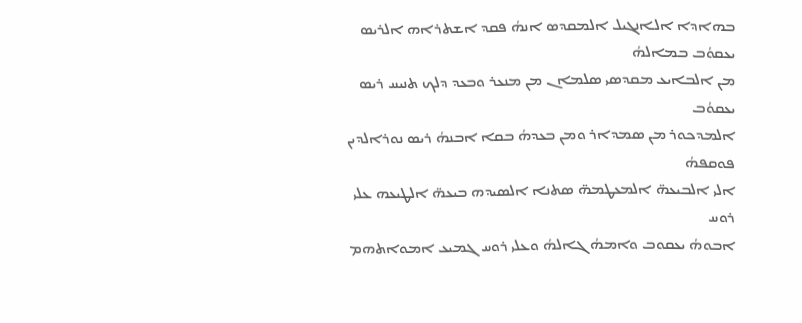ܒܗܐܕܐ ܐܠܐܢܓܝܠ ܐܠܡܩܕܣ ܐܢܗܳ ܦܩܕ ܐܫܬܪܐܗ ܐܠܪܝܣ ܝܥܩܘܳܒ ܒܡܐܠܗܳ
ܡܢ ܐܠܒܐܝܥ ܡܩܕܣܝ ܣܠܡܐܢ ܡܢ ܡܢܥܪ ܘܒܥܕ ܕܠܟ ܬܢܝܚ ܪܝܣ ܝܥܩܘܳܒ
ܐܠܡܕܟܘܪ ܡܢ ܣܡܕܐܪ ܘܡܢ ܒܥܕܗܳ ܒܩܐ ܐܒܢܗܳ ܪܝܣ ܢܘܪܐܠܕܝܢ ܦܘܩܦܗܳ
ܐܠܝ ܐܠܒܝܥܗ̈ ܐܠܡܥܛܡܗ̈ ܣܬܢܐ ܐܠܣܝܕܗ ܒܝܥܗ̈ ܐܠܛܝܥܗ ܥܠܝ ܪܘܚ
ܐܒܘܗܳ ܝܥܩܘܒ ܘܐܡܗܳ ܓܐܠܗܳ ܘܥܠܝ ܪܘܚ ܓܡܝܥ ܐܡܘܐܬܗܡ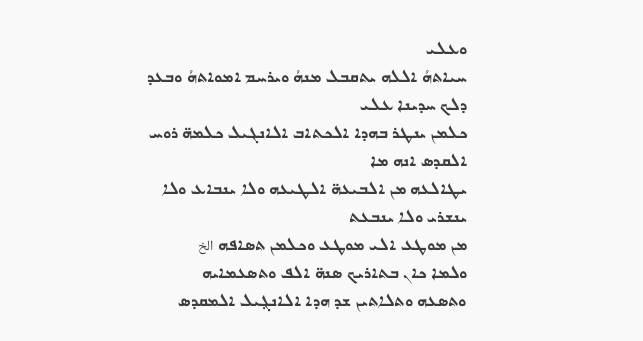ܘܥܠܝ
ܚܝܐܬܗܳ ܐܠܠܗ ܝܬܩܒܠ ܡܢܗܳ ܘܝܪܚܡ ܐܡܘܐܬܗܳ ܘܒܥܕ ܕܠܟ ܚܕܝܢܐ ܥܠܝ
ܟܠܡܢ ܝܢܛܪ ܒܗܕܐ ܐܠܟܬܐܒ ܐܠܐܢܓܝܠ ܟܠܡܗ̈ ܪܘܚ ܐܠܩܕܣ ܐܢܗ ܡܐ
ܝܛܐܠܥܗ ܡܢ ܐܠܒܝܥܗ̈ ܐܠܛܝܥܗ ܘܠܐ ܝܢܒܐܥ ܘܠܐ ܝܢܫܪܝ ܘܠܐ ܝܢܒܥܬ
ܡܢ ܡܘܛܥ ܐܠܝ ܡܘܛܥ ܘܟܠܡܢ ܬܣܐܦܗ الخ
ܘܠܡܐ ܟܐܢ ܒܬܐܪܝܟ ܣܢܗ̈ ܐܠܦ ܘܬܣܥܡܐܝܗ
ܘܬܣܥܗ ܘܬܠܐܬܝܢ ܫܕ ܗܕܐ ܐܠܐܢܓ݂ܝܠ ܐܠܡܩܕܣ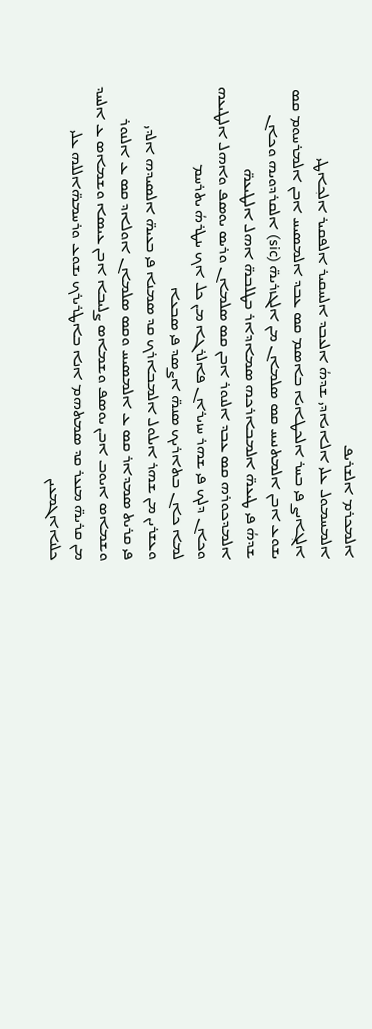ܐܠܡܟܪܡ ܐܠܫܪܝܦ
ܐܠܡܚܡܘܠ ܥܠܝ ܐܠܐܝܐܕܝ ܫܕܗܳ ܐܠܥܒܕ ܐܠܚܩܝܪ ܐܠܦܩܝܪ ܐܠܟ݂ܐܛܝ
ܐܠܓ݂ܐܝܨ ܦܝ ܒܚܪ ܐܠܟܛܐܝܐ ܒܐܣܡ ܩܣ ܥܒܕ ܐܠܡܣܝܚ ܐܒܢ ܐܠܡܪܚܘܡ ܩܣ
ܝܫܘܥ ܐܒܢ ܐܠܡܬܢܝܚ ܩܣ ܣܠܡܐܢ ܡܢ ܐܠܓܙܪܝܗ̈ (sic) ܐܠܩܪܕܘܝܗ ܘܟܐܢ
ܫܕܗܳ ܦܝ ܛܝܥܗ̈ ܐܠܡܒܐܪܟܗ ܣܡܐܕܐܪ ܒܛܠܒܗ̈ ܐܗܠ ܐܠܛܝܥܗ̈
ܐܠܡܕܟܘܪܗ ܩܣ ܥܒܕ ܐܠܢܘܪ ܐܒܢ ܩܣ ܣܠܡܐܢ ܘܪܝܣ ܝܘܣܦ ܘܐܗܠ ܐܠܛܝܥܗ
ܘܟܐܢ ܕܠܟ ܦܝ ܫܗܪ ܚܙܝܪܐܢ ܦܐܠܪܓܐ ܡܢ ܟܠ ܐܟ ܝܢܛܪܗܳ ܝܬܪܚܡ
ܠܡܐ ܟܐܢ ܒܬܐܪܝܟ ܣܢܗ̈ ܐܨܣܕ ܦܝ ܣܒܥܐ
ܘܥܫܪܝܢ ܡܢ ܫܗܪ ܐܝܠܘܠ ܐܠܡܒܐܪܟ ܩܕ ܣܡܢܐ ܦܝ ܒܥܝܗ̈ ܐܠܣܝܕܗ ܐܠܕܝ
ܦܝ ܩܪܝܬ ܣܡܕܐܪ ܩܣ ܥ ܐܠܡܣܝܚ ܘܩܣ ܣܠܡܐܢ ܐܘܠܐܕ ܩܣ ܥ ܐܠܢܘܪ
ܘܫܡܐܣ ܐܝܘܒ ܐܒܢ ܝܘܣܦ ܘܫܡܐܣ ܨܠܝܒܐ ܐܒܢ ܥܝܣܐ ܘܫܡܐܣ ܥ ܐܠܚܕ
ܡܢ ܩܪܝܗ̈ ܡܢܥܪ ܩܕ ܣܡܬܗܡ ܐܢܐ ܒܐܛܪܝܪܟ ܝܫܘܥ ܘܪܚܡܗ̈ܐܠܠܗ ܥܠܝ
ܟܠܢܐܐܓܡܥܝܢ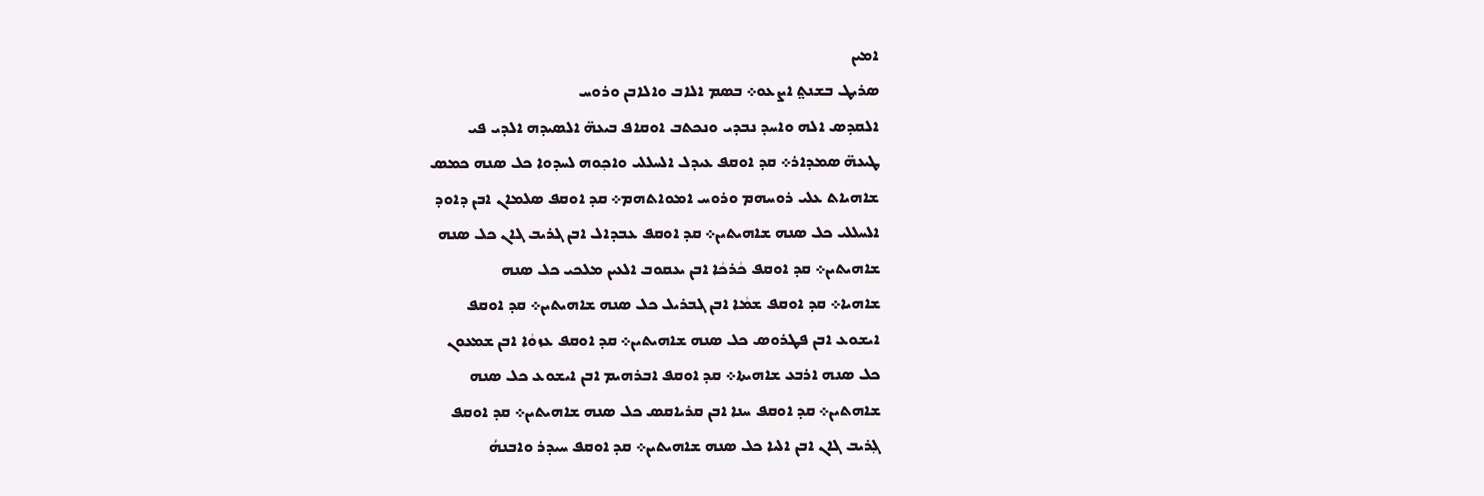ܐܡܝܢ
ܣܪܝܛ ܒܫܢܬ݀ ܐܨܥܘ܀ ܒܣܡ ܐܠܐܒ ܘܐܠܐܒܢ ܘܪܘܚ
ܐܠܩܕܣ ܐܠܗ ܘܐܚܕ ܢܒܕܝ ܘܢܟܬܒ ܐܘܩܐܦ ܒܝܥܗ̈ ܐܠܣܝܕܗ ܐܠܕܝ ܦܝ
ܛܝܥܗ̈ ܣܡܕܐܪ܀ ܩܕ ܐܘܩܦ ܥܝܕܠ ܐܠܚܠܠܝ ܘܐܟ݂ܘܗ ܠܚܕܘܐ ܟܠ ܣܢܗ ܟܡܣ
ܫܐܗܝܐܬ ܥܠܝ ܪܘܚܗܡ ܘܪܘܚ ܐܡܘܐܬܗܡ܀ ܩܕ ܐܘܩܦ ܣܠܡܐܢ ܐܒܢ ܕܐܘܕ
ܐܠܚܠܠܝ ܟܠ ܣܢܗ ܫܐܗܝܬܝܢ܀ ܩܕ ܐܘܩܦ ܥܒܕܐܠ ܐܒܢ ܓܪܝܒ ܓܐܢ ܟܠ ܣܢܗ
ܫܐܗܝܬܝܢ܀ ܩܕ ܐܘܩܦ ܟܵܪܟܵܐ ܐܒܢ ܝܥܩܘܒ ܐܠܥܝܢ ܡܠܟܝ ܟܠ ܣܢܗ
ܫܐܗܝܐ܀ ܩܕ ܐܘܩܦ ܫܡܵܐ ܐܒܢ ܓܒܪܝܠ ܟܠ ܣܢܗ ܫܐܗܝܬܝܢ܀ ܩܕ ܐܘܩܦ
ܐܝܫܘܥ ܐܒܢ ܦܛܪܘܣ ܟܠ ܣܢܗ ܫܐܗܝܬܝܢ܀ ܩܕ ܐܘܩܦ ܥܙܘܵܐ ܐܒܢ ܫܡܥܘܢ
ܟܠ ܣܢܗ ܐܪܒܥ ܫܐܗܝܬܐ܀ ܩܕ ܐܘܩܦ ܐܒܪܗܝܡ ܐܒܢ ܐܝܫܘܥ ܟܠ ܣܢܗ
ܫܐܗܬܝܢ܀ ܩܕ ܐܘܩܦ ܚܢܐ ܐܒܢ ܩܪܝܐܩܣ ܟܠ ܣܢܗ ܫܐܗܝܬܝܢ܀ ܩܕ ܐܘܩܦ
ܓ݂ܪܝܒ ܓܐܢ ܐܒܢ ܐܠܝܐ ܟܠ ܣܢܗ ܫܐܗܝܬܝܢ܀ ܩܕ ܐܘܩܦ ܚܝܕܪ ܘܐܒܢܗܳ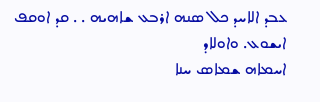ܥܒܕ ܐܠܐܚܕ ܟܠ ܣܢܗ ܐܪܒܥ ܫܐܗܝܗ . . ܩܕ ܐܘܩܦ ܐܝܫܘܥ. ܘܐܘܠܐܕ
ܐܚܡܐܗ ܫܡܐܣ ܚܢܐ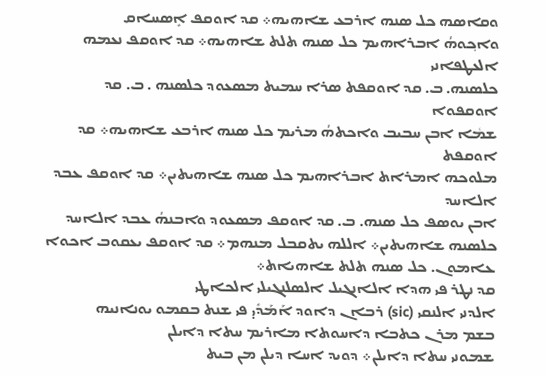ܘܩܐܣܗ ܟܠ ܣܢܗ ܐܪܒܥ ܫܐܗܝܗ܀ ܩܕ ܐܘܩܦ ܐܻܣܚܐܩ
ܘܐܟ݂ܘܗܳ ܐܒܪܐܗܝܡ ܟܠ ܣܢܗ ܬܠܬ ܫܐܗܝܗ܀ ܩܕ ܐܘܩܦ ܢܥܡܗ ܐܠܥܛܦܐܢܝ
ܟܠܣܢܗ. ܒ. ܩܕ ܐܘܩܦܬ ܣܪܐ ܚܡܝܬ ܡܣܥܘܕ ܟܠܣܢܗ . ܒ. ܩܕ ܐܘܩܦܘܐ
ܫܡܵܐ ܐܒܢ ܚܒܝܒ ܘܐܟܬܗܳ ܡܪܝܡ ܟܠ ܣܢܗ ܐܪܒܥ ܫܐܗܝܗ܀ ܩܕ ܐܘܩܦܬ
ܡܠܘܟܗ ܐܡܪܐܬ ܐܒܪܐܗܝܡ ܟܠ ܣܢܗ ܫܐܗܝܬܝܢ܀ ܩܕ ܐܘܩܦ ܥܒܕ ܐܠܐܚܕ
ܐܒܢ ܝܘܣܦ ܟܠ ܣܢܗ. ܒ. ܩܕ ܐܘܩܦ ܡܣܥܘܕ ܘܐܒܢܗܳ ܥܒܕ ܐܠܐܚܕ
ܟܠܣܢܗ ܫܐܗܝܬܝܢ܀ ܐܠܠܗ ܝܬܩܒܠ ܡܢܗܡ܀ ܩܕ ܐܘܩܦ ܝܥܩܘܒ ܐܟܘܐ
ܥܐܡܘܢ. ܟܠ ܣܢܗ ܬܠܬ ܫܐܗܝܐܬ܀
ܩܕ ܢܛܪ ܦܝ ܗܕܐ ܐܠܐܢܓܝܠ ܐܠܣܠܢܓܝܠܝ ܐܠܟܐܛܝ
ܐܠܕܢܝ ܐܠܢܩܝ (sic) ܪܒܐܢ ܕܐܘܕ ܐܰܡܰܕܺܝ̣ ܦܝ ܫܢܬ ܒܩܡܘ ܝܘܢܐܢܝܗ
ܒܫܡ ܡܪܢ ܟܬܒܐ ܕܐܚܘܬܐ ܡܐܪܝܡ ܚܬܐ ܕܐܝܠܢ
ܫܡܘܢܝ ܚܬܐ ܕܐܝܠܢ܀ ܕܘܝܕ ܐܚܐ ܕܝܠܢ ܡܢ ܒܝܬ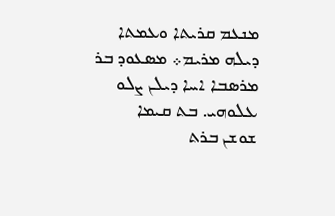ܡܢܥܡ ܩܪܝܬܐ ܘܥܡܬܐ
ܕܝܠܗ ܡܪܝܡ܀ ܡܣܥܘܕ ܒܪ ܡܪܣܒܐ ܐܚܐ ܕܝܠܢ ܨܠܘ ܥܠܘܗܝ. ܒܬ ܩܝܡܐ
ܫܘܫܢ ܒܪܬ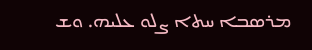ܡܪܣܒܐ ܚܬܐ ܨܠܘ ܥܠܝܗ. ܘܫ